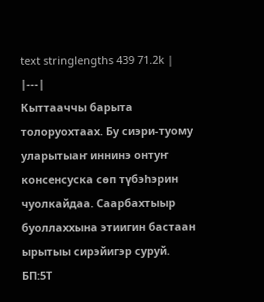text stringlengths 439 71.2k |
|---|
Кыттааччы барыта толоруохтаах. Бу сиэри-туому уларытыаҥ иннинэ онтуҥ консенсуска сөп түбэһэрин чуолкайдаа. Саарбахтыыр буоллаххына этиигин бастаан ырытыы сирэйигэр суруй.
БП:5Т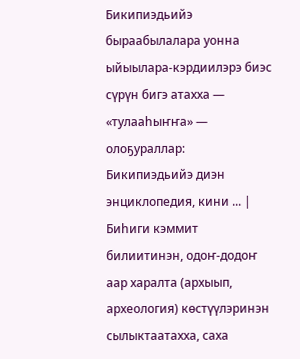Бикипиэдьийэ быраабылалара уонна ыйыылара-кэрдиилэрэ биэс сүрүн бигэ атахха — «тулааһыҥҥа» — олоҕураллар:
Бикипиэдьийэ диэн энциклопедия, кини ... |
Биһиги кэммит билиитинэн, одоҥ-додоҥ аар харалта (архыып, археология) көстүүлэринэн сылыктаатахха, саха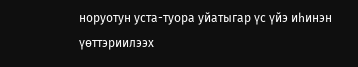норуотун уста-туора уйатыгар үс үйэ иһинэн үөттэриилээх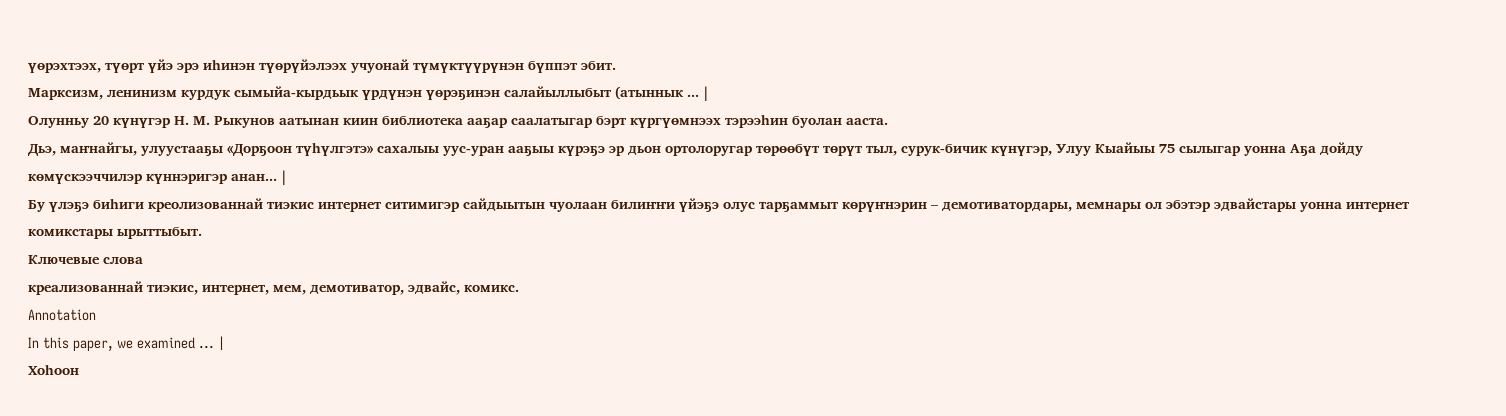үөрэхтээх, түөрт үйэ эрэ иһинэн түөрүйэлээх учуонай түмүктүүрүнэн бүппэт эбит.
Марксизм, ленинизм курдук сымыйа-кырдьык үрдүнэн үөрэҕинэн салайыллыбыт (атыннык ... |
Олунньу 20 күнүгэр Н. М. Рыкунов аатынан киин библиотека ааҕар саалатыгар бэрт күргүөмнээх тэрээһин буолан ааста.
Дьэ, маҥнайгы, улуустааҕы «Дорҕоон түһүлгэтэ» сахалыы уус-уран ааҕыы күрэҕэ эр дьон ортолоругар төрөөбүт төрүт тыл, сурук-бичик күнүгэр, Улуу Кыайыы 75 сылыгар уонна Аҕа дойду көмүскээччилэр күннэригэр анан... |
Бу үлэҕэ биһиги креолизованнай тиэкис интернет ситимигэр сайдыытын чуолаан билиҥҥи үйэҕэ олус тарҕаммыт көрүҥнэрин – демотиватордары, мемнары ол эбэтэр эдвайстары уонна интернет комикстары ырыттыбыт.
Ключевые слова
креализованнай тиэкис, интернет, мем, демотиватор, эдвайс, комикс.
Annotation
In this paper, we examined ... |
Хоһоон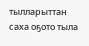тылларыттан саха оҕото тыла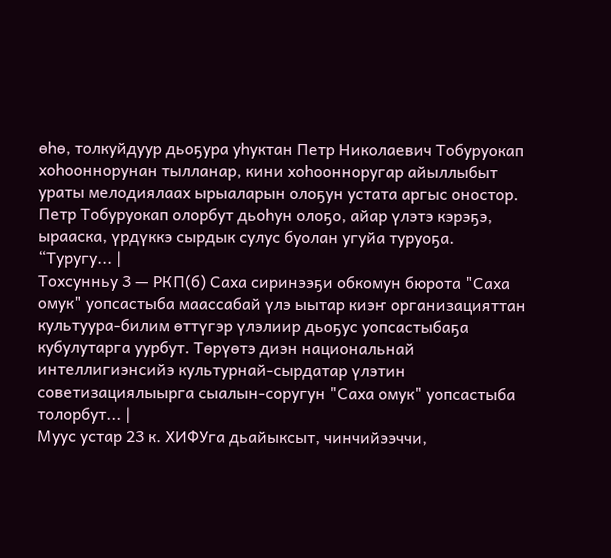өһө, толкуйдуур дьоҕура уһуктан Петр Николаевич Тобуруокап хоһооннорунан тылланар, кини хоһоонноругар айыллыбыт ураты мелодиялаах ырыаларын олоҕун устата аргыс оностор.
Петр Тобуруокап олорбут дьоһун олоҕо, айар үлэтэ кэрэҕэ, ырааска, үрдүккэ сырдык сулус буолан угуйа туруоҕа.
“Туругу... |
Тохсунньу 3 — РКП(б) Саха сиринээҕи обкомун бюрота "Саха омук" уопсастыба маассабай үлэ ыытар киэҥ организацияттан культуура-билим өттүгэр үлэлиир дьоҕус уопсастыбаҕа кубулутарга уурбут. Төрүөтэ диэн национальнай интеллигиэнсийэ культурнай-сырдатар үлэтин советизациялыырга сыалын-соругун "Саха омук" уопсастыба толорбут... |
Муус устар 23 к. ХИФУга дьайыксыт, чинчийээччи,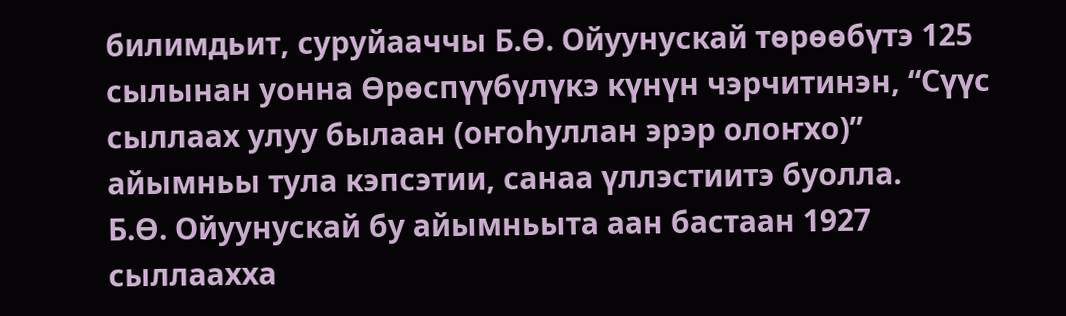билимдьит, суруйааччы Б.Ө. Ойуунускай төрөөбүтэ 125 сылынан уонна Өрөспүүбүлүкэ күнүн чэрчитинэн, “Сүүс сыллаах улуу былаан (оҥоһуллан эрэр олоҥхо)” айымньы тула кэпсэтии, санаа үллэстиитэ буолла.
Б.Ө. Ойуунускай бу айымньыта аан бастаан 1927 сыллаахха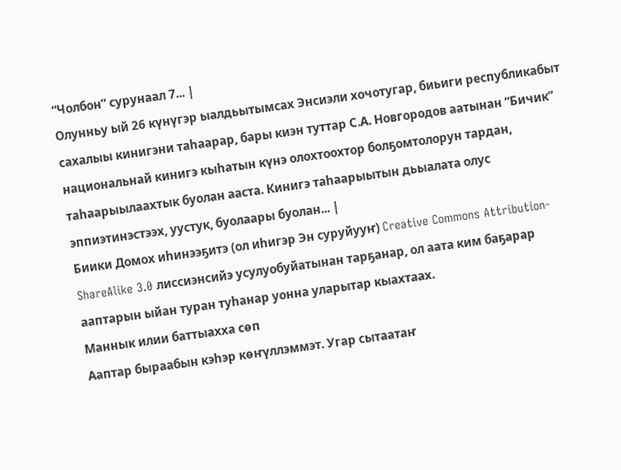“Чолбон” сурунаал 7... |
Олунньу ый 26 күнүгэр ыалдьытымсах Энсиэли хочотугар, биьиги республикабыт сахалыы кинигэни таһаарар, бары киэн туттар С.А. Новгородов аатынан “Бичик” национальнай кинигэ кыһатын күнэ олохтоохтор болҕомтолорун тардан, таһаарыылаахтык буолан ааста. Кинигэ таһаарыытын дьыалата олус эппиэтинэстээх, уустук, буолаары буолан... |
Биики Домох иһинээҕитэ (ол иһигэр Эн суруйууҥ) Creative Commons Attribution-ShareAlike 3.0 лиссиэнсийэ усулуобуйатынан тарҕанар, ол аата ким баҕарар ааптарын ыйан туран туһанар уонна уларытар кыахтаах.
Маннык илии баттыахха сөп
Ааптар быраабын кэһэр көҥүллэммэт. Угар сытаатаҥ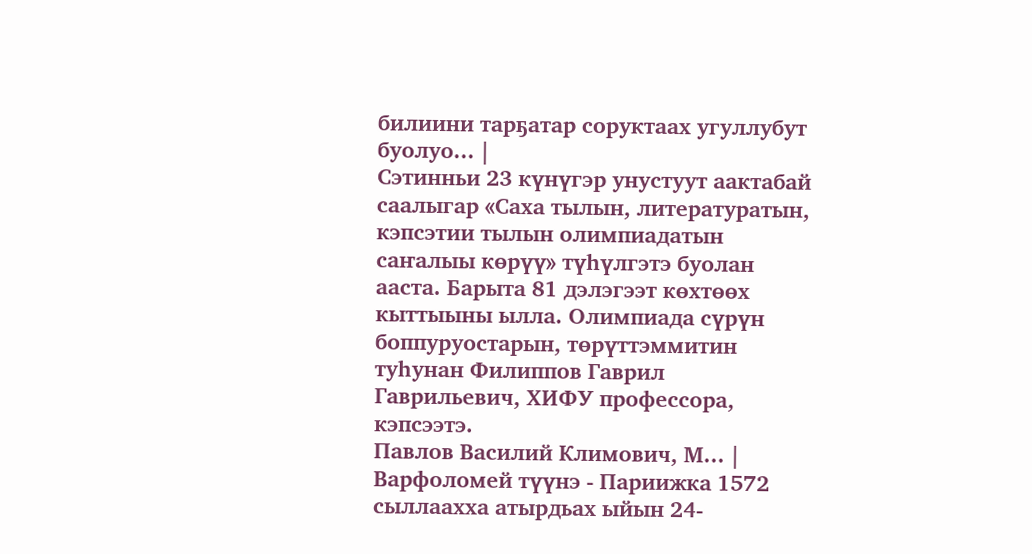билиини тарҕатар соруктаах угуллубут буолуо... |
Сэтинньи 23 күнүгэр унустуут аактабай саалыгар «Саха тылын, литературатын, кэпсэтии тылын олимпиадатын саҥалыы көрүү» түһүлгэтэ буолан ааста. Барыта 81 дэлэгээт көхтөөх кыттыыны ылла. Олимпиада сүрүн боппуруостарын, төрүттэммитин туһунан Филиппов Гаврил Гаврильевич, ХИФУ профессора, кэпсээтэ.
Павлов Василий Климович, М... |
Варфоломей түүнэ - Париижка 1572 сыллаахха атырдьах ыйын 24-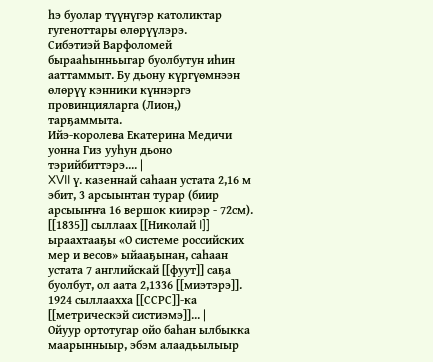һэ буолар түүнүгэр католиктар гугеноттары өлөрүүлэрэ.
Сибэтиэй Варфоломей бырааһынньыгар буолбутун иһин ааттаммыт. Бу дьону күргүөмнээн өлөрүү кэнники күннэргэ провинцияларга (Лион,) тарҕаммыта.
Ийэ-королева Екатерина Медичи уонна Гиз ууһун дьоно тэрийбиттэрэ.... |
XVII ү. казеннай саһаан устата 2,16 м эбит, 3 арсыынтан турар (биир арсыыҥҥа 16 вершок киирэр - 72см). [[1835]] сыллаах [[Николай I]] ыраахтааҕы «О системе российских мер и весов» ыйааҕынан, саһаан устата 7 английскай [[фуут]] саҕа буолбут, ол аата 2,1336 [[миэтэрэ]]. 1924 сыллаахха [[ССРС]]-ка [[метрическэй систиэмэ]]... |
Ойуур ортотугар ойо баһан ылбыкка маарынныыр, эбэм алаадьылыыр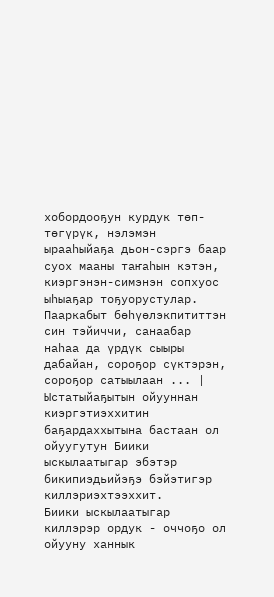хобордооҕун курдук төп-төгүрүк, нэлэмэн ырааһыйаҕа дьон-сэргэ баар суох мааны таҥаһын кэтэн, киэргэнэн-симэнэн сопхуос ыһыаҕар тоҕуорустулар. Пааркабыт бөһүөлэкпититтэн син тэйиччи, санаабар наһаа да үрдүк сыыры дабайан, сороҕор сүктэрэн, сороҕор сатыылаан ... |
Ыстатыйаҕытын ойууннан киэргэтиэххитин баҕардаххытына бастаан ол ойуугутун Биики ыскылаатыгар эбэтэр бикипиэдьийэҕэ бэйэтигэр киллэриэхтээххит.
Биики ыскылаатыгар киллэрэр ордук - оччоҕо ол ойууну ханнык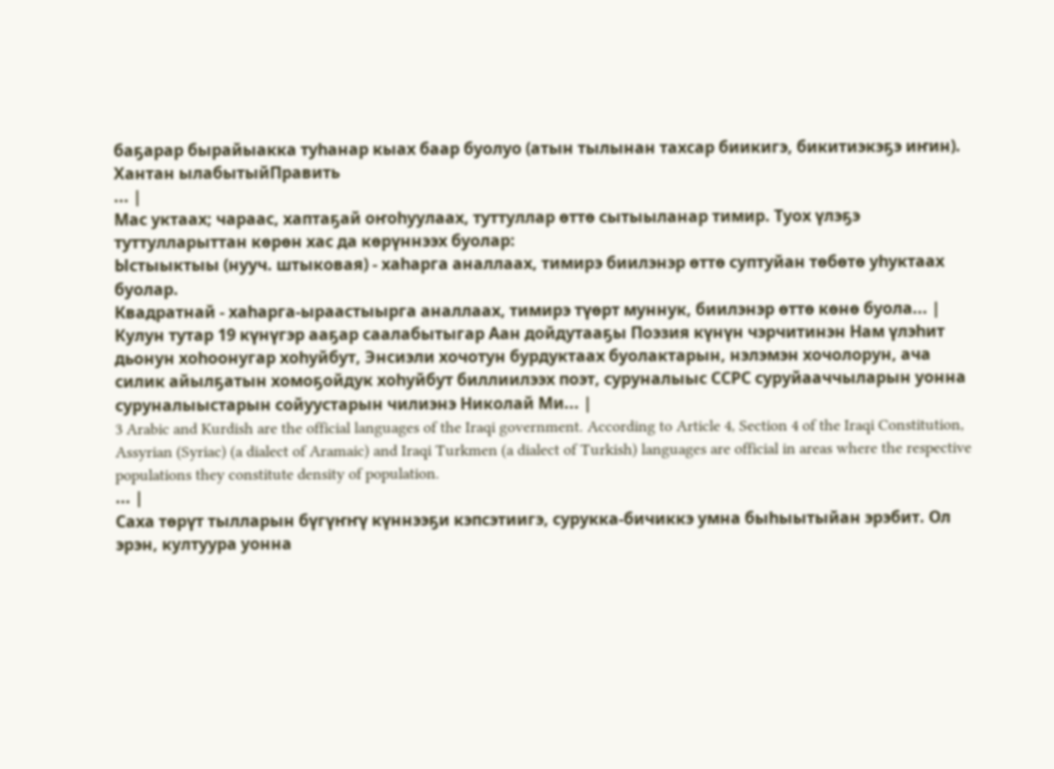баҕарар бырайыакка туһанар кыах баар буолуо (атын тылынан тахсар биикигэ, бикитиэкэҕэ иҥин).
Хантан ылабытыйПравить
... |
Мас уктаах; чараас, хаптаҕай оҥоһуулаах, туттуллар өттө сытыыланар тимир. Туох үлэҕэ туттулларыттан көрөн хас да көрүннээх буолар:
Ыстыыктыы (нууч. штыковая) - хаһарга аналлаах, тимирэ биилэнэр өттө суптуйан төбөтө уһуктаах буолар.
Квадратнай - хаһарга-ыраастыырга аналлаах, тимирэ түөрт муннук, биилэнэр өттө көнө буола... |
Кулун тутар 19 күнүгэр ааҕар саалабытыгар Аан дойдутааҕы Поэзия күнүн чэрчитинэн Нам үлэһит дьонун хоһоонугар хоһуйбут, Энсиэли хочотун бурдуктаах буолактарын, нэлэмэн хочолорун, ача силик айылҕатын хомоҕойдук хоһуйбут биллиилээх поэт, суруналыыс ССРС суруйааччыларын уонна суруналыыстарын сойуустарын чилиэнэ Николай Ми... |
3 Arabic and Kurdish are the official languages of the Iraqi government. According to Article 4, Section 4 of the Iraqi Constitution, Assyrian (Syriac) (a dialect of Aramaic) and Iraqi Turkmen (a dialect of Turkish) languages are official in areas where the respective populations they constitute density of population.
... |
Саха төрүт тылларын бүгүҥҥү күннээҕи кэпсэтиигэ, сурукка-бичиккэ умна быһыытыйан эрэбит. Ол эрэн, култуура уонна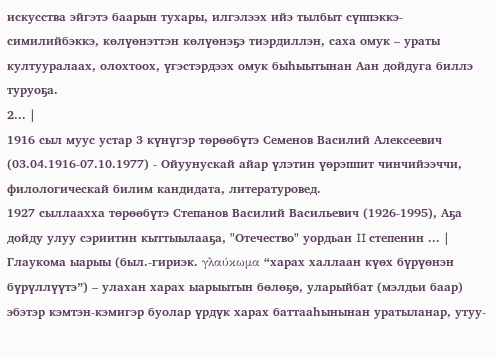искусства эйгэтэ баарын тухары, илгэлээх ийэ тылбыт сүппэккэ-симилийбэккэ, көлүөнэттэн көлүөнэҕэ тиэрдиллэн, саха омук – ураты култууралаах, олохтоох, үгэстэрдээх омук быһыытынан Аан дойдуга биллэ туруоҕа.
2... |
1916 сыл муус устар 3 күнүгэр төрөөбүтэ Семенов Василий Алексеевич (03.04.1916-07.10.1977) - Ойуунускай айар үлэтин үөрэппит чинчийээччи, филологическай билим кандидата, литературовед.
1927 сыллаахха төрөөбүтэ Cтепанов Василий Васильевич (1926-1995), Аҕа дойду улуу сэриитин кыттыылааҕа, "Отечество" уордьан II степенин ... |
Глаукома ыарыы (был.-гириэк. γλαύκωμα “харах халлаан күөх бүрүөнэн бүрүллүүтэ”) – улахан харах ыарыытын бөлөҕө, уларыйбат (мэлдьи баар) эбэтэр кэмтэн-кэмигэр буолар үрдүк харах баттааһынынан уратыланар, утуу-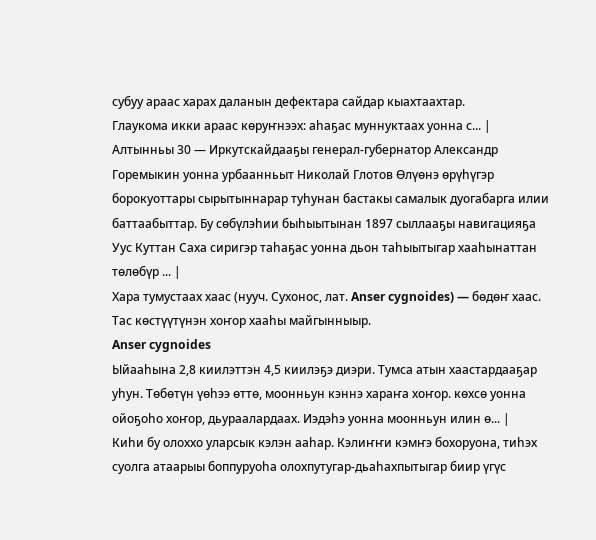субуу араас харах даланын дефектара сайдар кыахтаахтар.
Глаукома икки араас көруҥнээх: аһаҕас муннуктаах уонна с... |
Алтынньы 30 — Иркутскайдааҕы генерал-губернатор Александр Горемыкин уонна урбаанньыт Николай Глотов Өлүөнэ өрүһүгэр борокуоттары сырытыннарар туһунан бастакы самалык дуогабарга илии баттаабыттар. Бу сөбүлэһии быһыытынан 1897 сыллааҕы навигацияҕа Уус Куттан Саха сиригэр таһаҕас уонна дьон таһыытыгар хааһынаттан төлөбүр ... |
Хара тумустаах хаас (нууч. Сухонос, лат. Anser cygnoides) — бөдөҥ хаас. Тас көстүүтүнэн хоҥор хааһы майгынныыр.
Anser cygnoides
Ыйааһына 2,8 киилэттэн 4,5 киилэҕэ диэри. Тумса атын хаастардааҕар уһун. Төбөтүн үөһээ өттө, моонньун кэннэ хараҥа хоҥор. көхсө уонна ойоҕоһо хоҥор, дьураалардаах. Иэдэһэ уонна моонньун илин ө... |
Киһи бу олоххо уларсык кэлэн ааһар. Кэлиҥҥи кэмҥэ бохоруона, тиһэх суолга атаарыы боппуруоһа олохпутугар-дьаһахпытыгар биир үгүс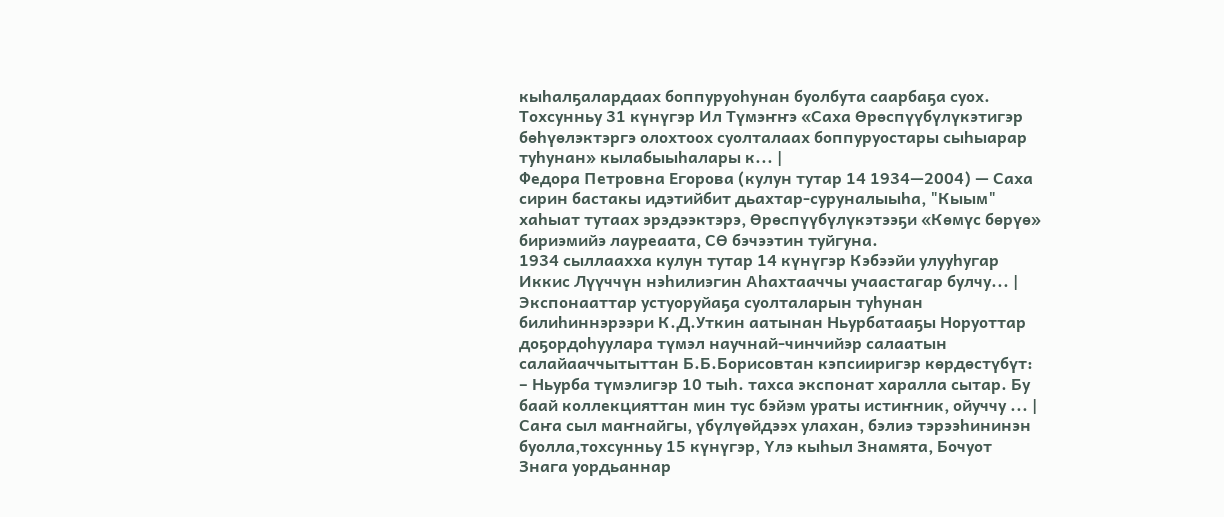кыһалҕалардаах боппуруоһунан буолбута саарбаҕа суох.
Тохсунньу 31 күнүгэр Ил Түмэҥҥэ «Саха Өрөспүүбүлүкэтигэр бөһүөлэктэргэ олохтоох суолталаах боппуруостары сыһыарар туһунан» кылабыыһалары к... |
Федора Петровна Егорова (кулун тутар 14 1934—2004) — Саха сирин бастакы идэтийбит дьахтар-суруналыыһа, "Кыым" хаһыат тутаах эрэдээктэрэ, Өрөспүүбүлүкэтээҕи «Көмүс бөрүө» бириэмийэ лауреаата, СӨ бэчээтин туйгуна.
1934 сыллаахха кулун тутар 14 күнүгэр Кэбээйи улууһугар Иккис Лүүччүн нэһилиэгин Аһахтааччы учаастагар булчу... |
Экспонааттар устуоруйаҕа суолталарын туһунан билиһиннэрээри К.Д.Уткин аатынан Ньурбатааҕы Норуоттар доҕордоһуулара түмэл научнай-чинчийэр салаатын салайааччытыттан Б.Б.Борисовтан кэпсииригэр көрдөстүбүт:
– Ньурба түмэлигэр 10 тыһ. тахса экспонат харалла сытар. Бу баай коллекцияттан мин тус бэйэм ураты истиҥник, ойуччу ... |
Саҥа сыл маҥнайгы, үбүлүөйдээх улахан, бэлиэ тэрээһининэн буолла,тохсунньу 15 күнүгэр, Үлэ кыһыл Знамята, Бочуот Знага уордьаннар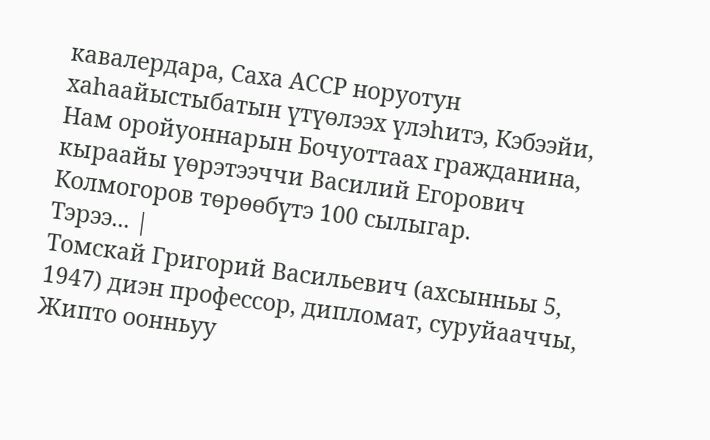кавалердара, Саха АССР норуотун хаһаайыстыбатын үтүөлээх үлэһитэ, Кэбээйи, Нам оройуоннарын Бочуоттаах гражданина, кыраайы үөрэтээччи Василий Егорович Колмогоров төрөөбүтэ 100 сылыгар.
Тэрээ... |
Томскай Григорий Васильевич (ахсынньы 5, 1947) диэн профессор, дипломат, суруйааччы, Жипто оонньуу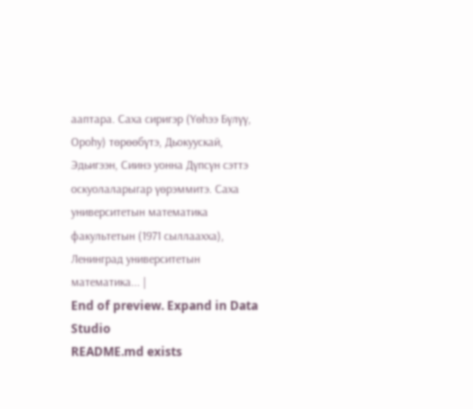ааптара. Саха сиригэр (Үөһээ Бүлүү, Ороhу) төрөөбүтэ, Дьокуускай, Эдьигээн, Сиинэ уонна Дүпсүн сэттэ оскуолаларыгар үөрэммитэ. Саха университетын математика факультетын (1971 сыллаахха), Ленинград университетын математика... |
End of preview. Expand in Data Studio
README.md exists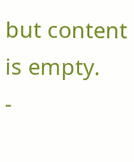but content is empty.
-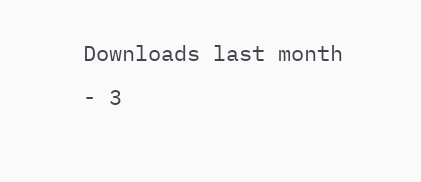Downloads last month
- 3